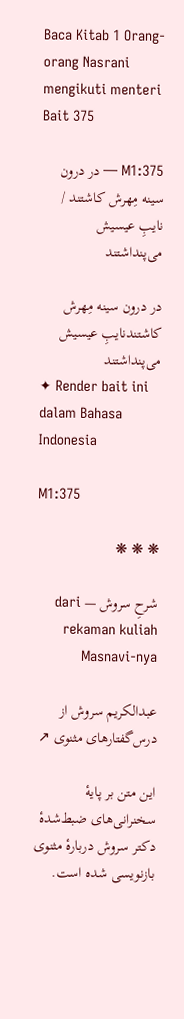Baca Kitab 1 Orang-orang Nasrani mengikuti menteri Bait 375

M1:375 — در درون سینه مِهرش کاشتند / نایبِ عیسیش می‌پنداشتند

در درون سینه مِهرش کاشتندنایبِ عیسیش می‌پنداشتند
✦ Render bait ini dalam Bahasa Indonesia

M1:375

❋ ❋ ❋

شرحِ سروش — dari rekaman kuliah Masnavi-nya

عبدالکریم سروش از درس‌گفتارهای مثنوی ↗

این متن بر پایهٔ سخنرانی‌های ضبط‌شدهٔ دکتر سروش دربارهٔ مثنوی بازنویسی شده است.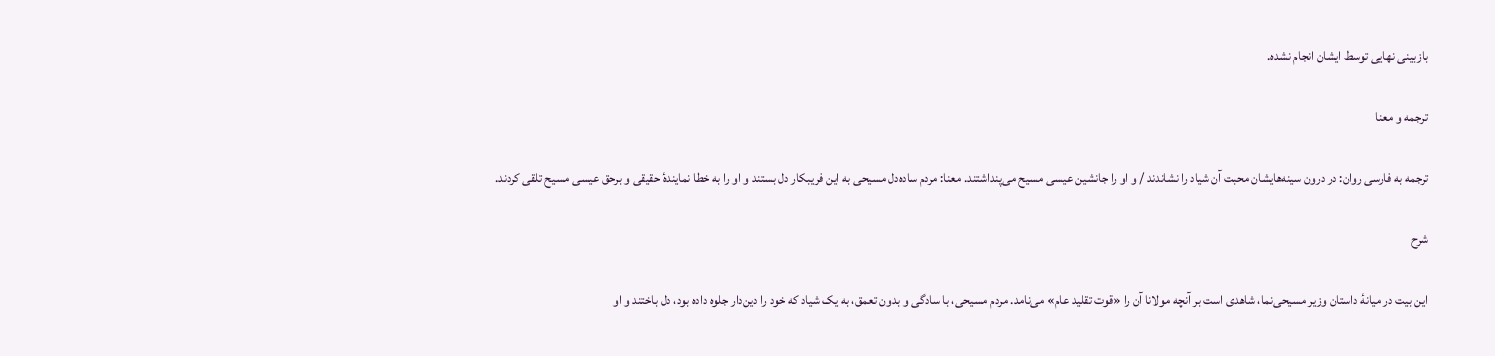بازبینی نهایی توسط ایشان انجام نشده.

ترجمه و معنا

ترجمه به فارسی روان: در درون سینه‌هایشان محبت آن شیاد را نشاندند / و او را جانشین عیسی مسیح می‌پنداشتند. معنا: مردم ساده‌دل مسیحی به این فریبکار دل بستند و او را به خطا نمایندهٔ حقیقی و برحق عیسی مسیح تلقی کردند.

شرح

این بیت در میانهٔ داستان وزیر مسیحی‌نما، شاهدی است بر آنچه مولانا آن را «قوت تقلید عام» می‌نامد. مردم مسیحی، با سادگی و بدون تعمق، به یک شیاد که خود را دین‌دار جلوه داده بود، دل باختند و او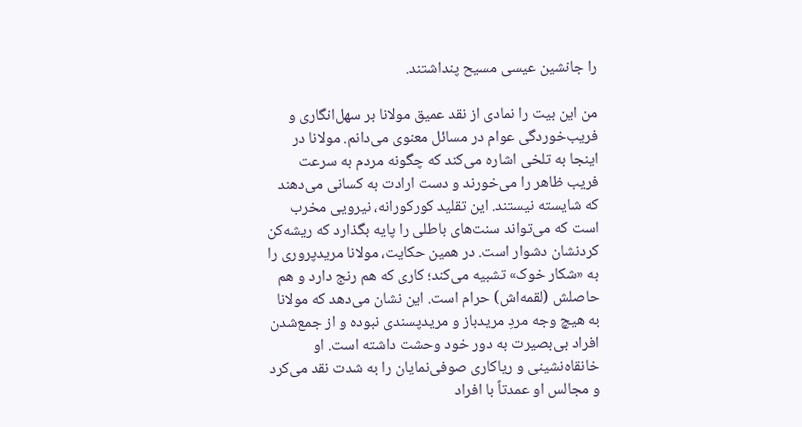را جانشین عیسی مسیح پنداشتند.

من این بیت را نمادی از نقد عمیق مولانا بر سهل‌انگاری و فریب‌خوردگی عوام در مسائل معنوی می‌دانم. مولانا در اینجا به تلخی اشاره می‌کند که چگونه مردم به سرعت فریب ظاهر را می‌خورند و دست ارادت به کسانی می‌دهند که شایسته نیستند. این تقلید کورکورانه، نیرویی مخرب است که می‌تواند سنت‌های باطلی را پایه بگذارد که ریشه‌کن کردنشان دشوار است. در همین حکایت، مولانا مریدپروری را به «شکار خوک» تشبیه می‌کند؛ کاری که هم رنج دارد و هم حاصلش (لقمه‌اش) حرام است. این نشان می‌دهد که مولانا به هیچ وجه مردِ مریدباز و مریدپسندی نبوده و از جمع‌شدن افراد بی‌بصیرت به دور خود وحشت داشته است. او خانقاه‌نشینی و ریاکاری صوفی‌نمایان را به شدت نقد می‌کرد و مجالس او عمدتاً با افراد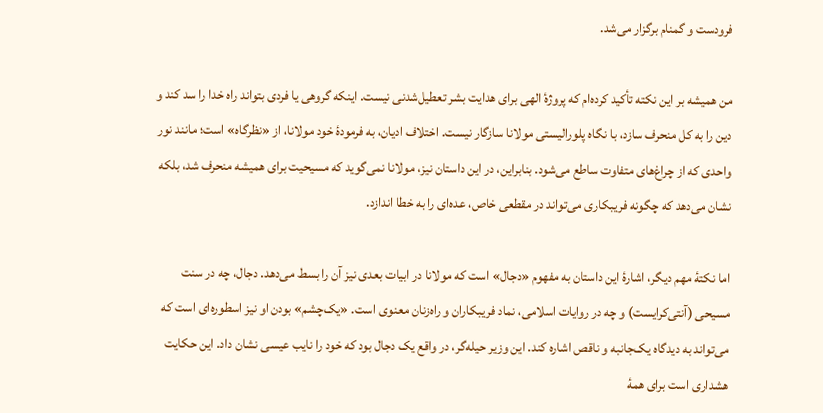فرودست و گمنام برگزار می‌شد.

من همیشه بر این نکته تأکید کرده‌ام که پروژهٔ الهی برای هدایت بشر تعطیل‌شدنی نیست. اینکه گروهی یا فردی بتواند راه خدا را سد کند و دین را به کل منحرف سازد، با نگاه پلورالیستی مولانا سازگار نیست. اختلاف ادیان، به فرمودهٔ خود مولانا، از «نظرگاه» است؛ مانند نور واحدی که از چراغ‌های متفاوت ساطع می‌شود. بنابراین، در این داستان نیز، مولانا نمی‌گوید که مسیحیت برای همیشه منحرف شد، بلکه نشان می‌دهد که چگونه فریبکاری می‌تواند در مقطعی خاص، عده‌ای را به خطا اندازد.

اما نکتهٔ مهم دیگر، اشارهٔ این داستان به مفهوم «دجال» است که مولانا در ابیات بعدی نیز آن را بسط می‌دهد. دجال، چه در سنت مسیحی (آنتی‌کرایست) و چه در روایات اسلامی، نماد فریبکاران و راه‌زنان معنوی است. «یک‌چشم» بودن او نیز اسطوره‌ای است که می‌تواند به دیدگاه یک‌جانبه و ناقص اشاره کند. این وزیر حیله‌گر، در واقع یک دجال بود که خود را نایب عیسی نشان داد. این حکایت هشداری است برای همهٔ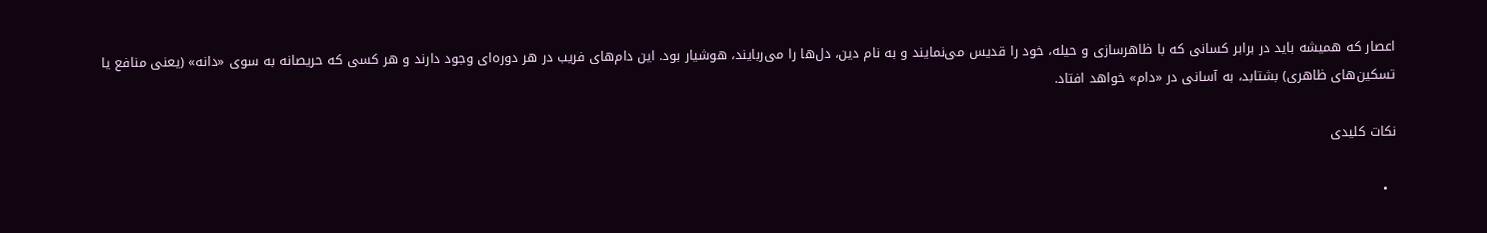اعصار که همیشه باید در برابر کسانی که با ظاهرسازی و حیله، خود را قدیس می‌نمایند و به نام دین، دل‌ها را می‌ربایند، هوشیار بود. این دام‌های فریب در هر دوره‌ای وجود دارند و هر کسی که حریصانه به سوی «دانه» (یعنی منافع یا تسکین‌های ظاهری) بشتابد، به آسانی در «دام» خواهد افتاد.

نکات کلیدی

  •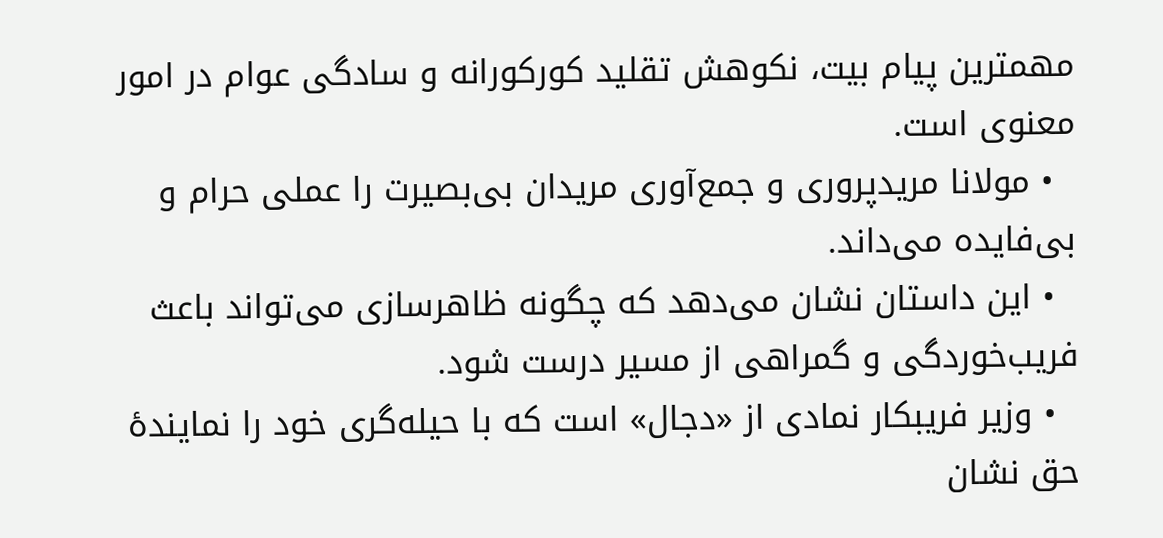مهمترین پیام بیت، نکوهش تقلید کورکورانه و سادگی عوام در امور معنوی است.
  • مولانا مریدپروری و جمع‌آوری مریدان بی‌بصیرت را عملی حرام و بی‌فایده می‌داند.
  • این داستان نشان می‌دهد که چگونه ظاهر‌سازی می‌تواند باعث فریب‌خوردگی و گمراهی از مسیر درست شود.
  • وزیر فریبکار نمادی از «دجال» است که با حیله‌گری خود را نمایندهٔ حق نشان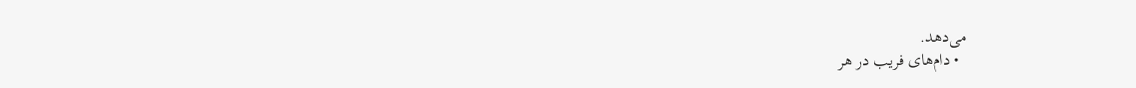می‌دهد.
  • دام‌های فریب در هر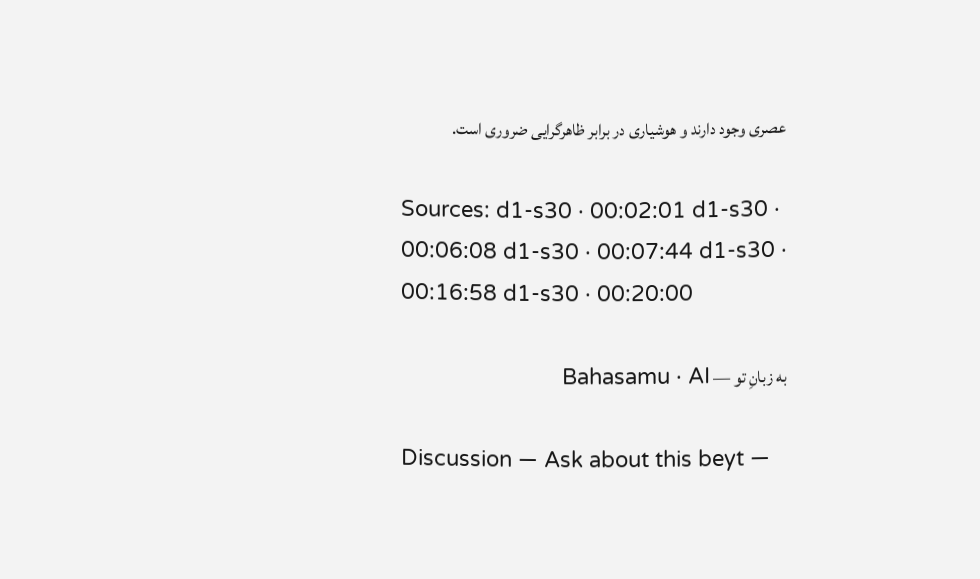عصری وجود دارند و هوشیاری در برابر ظاهرگرایی ضروری است.

Sources: d1-s30 · 00:02:01 d1-s30 · 00:06:08 d1-s30 · 00:07:44 d1-s30 · 00:16:58 d1-s30 · 00:20:00

به زبانِ تو — Bahasamu · AI

Discussion — Ask about this beyt —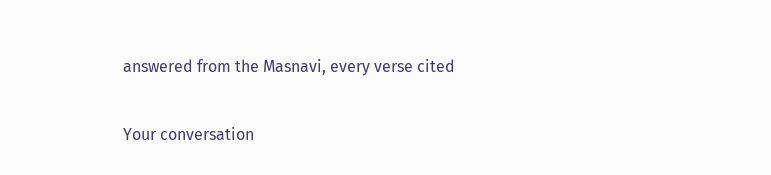answered from the Masnavi, every verse cited

Your conversation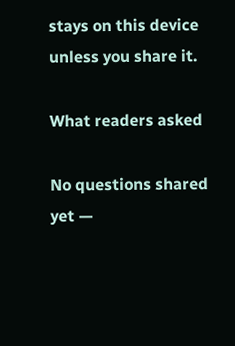stays on this device unless you share it.

What readers asked

No questions shared yet —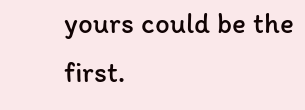yours could be the first.